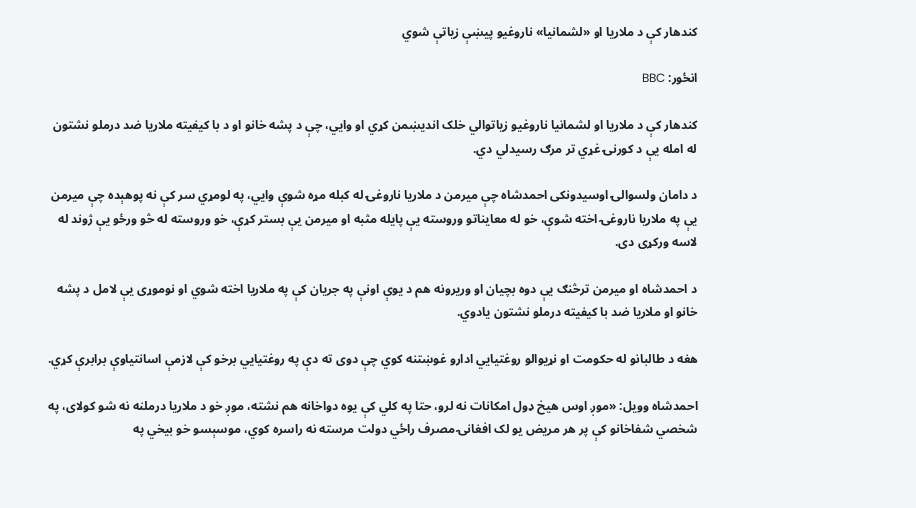کندهار کې د ملاریا او «لشمانیا» ناروغیو پیښې زیاتې شوي

انځور: BBC

کندهار کې د ملاریا او لشمانیا ناروغیو زیاتوالي خلک اندیښمن کړي او وایي، چې د پشه خانو او د با کیفیته ملاریا ضد درملو نشتون له امله یې د کورنۍ غړي تر مرګ رسیدلي دي.

د دامان ولسوالۍ اوسیدونکی احمدشاه چې میرمن د ملاریا ناروغۍ له کبله مړه شوې وایي، په لومړي سر کې نه پوهېده چې ميرمن يې په ملاریا ناروغۍ اخته شوې، خو له معایناتو وروسته یې پایله مثبه او میرمن یې بستر کړې، خو وروسته له څو ورځو یې ژوند له لاسه ورکړی دی.

د احمدشاه او میرمن ترڅنګ یې دوه بچیان او وریرونه هم د یوې اونې په جریان کې په ملاریا اخته شوي او نوموړی یې لامل د پشه خانو او ملاریا ضد با کیفیته درملو نشتون یادوي.

هغه د طالبانو له حکومت او نړیوالو روغتیایي ادارو غوښتنه کوي چې دوی ته دې په روغتیایي برخو کې لازمې اسانتیاوې برابرې کړي.

احمدشاه وویل: «موږ اوس هيخ ډول امکانات نه لرو، حتا په کلي کې يوه دواخانه هم نشته، موږ خو د ملاریا درملنه نه شو کولای، په شخصي شفاخانو کې پر هر مريض يو لک افغانۍ مصرف راځي دولت مرسته نه راسره کوي، موسېسو خو بيخي په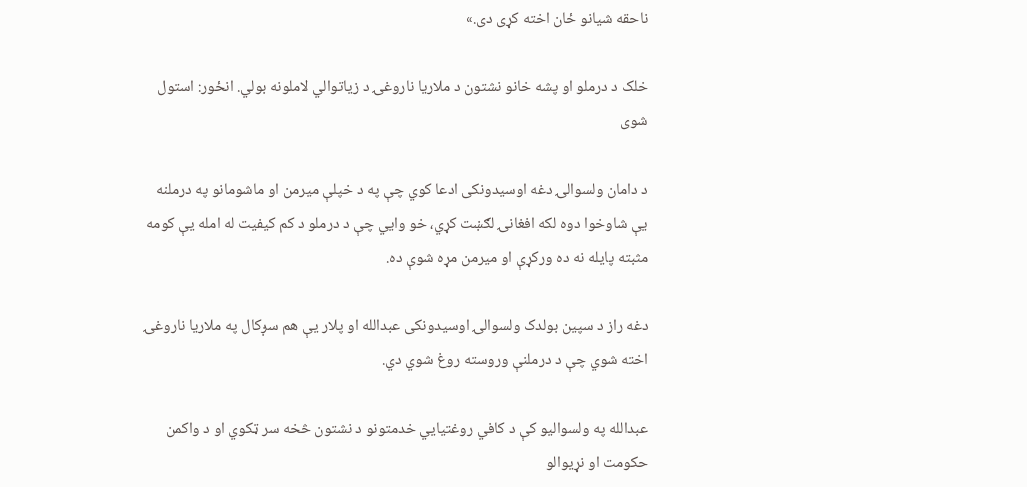ناحقه شيانو ځان اخته کړی دی.»

خلک د درملو او پشه خانو نشتون د ملاریا ناروغۍ د زیاتوالي لاملونه بولي. انځور: استول شوی

د دامان ولسوالۍ دغه اوسیدونکی ادعا کوي چې په د خپلې میرمن او ماشومانو په درملنه یې شاوخوا دوه لکه افغانۍ لګښت کړي، خو وایي چې د درملو د کم کیفیت له امله یې کومه مثبته پایله نه ده ورکړې او میرمن مړه شوې ده.

دغه راز د سپين بولدک ولسوالۍ اوسيدونکی عبدالله او پلار يې هم سږکال په ملاریا ناروغۍ اخته شوي چې د درملنې وروسته روغ شوي دي.

عبدالله په ولسواليو کې د کافي روغتيايي خدمتونو د نشتون څخه سر ټکوي او د واکمن حکومت او نړيوالو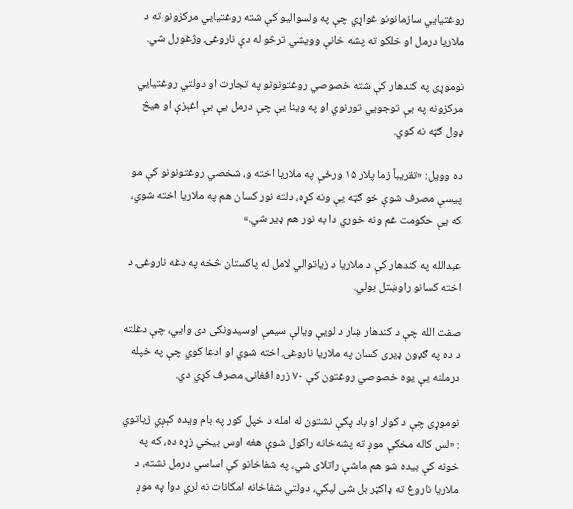روغتيايي سازمانونو غواړي چې په ولسواليو کې شته روغتيايي مرکزونو ته د ملاریا درمل او خلکو ته پشه خانې وویشي ترڅو له دې ناروغۍ وژغورل شي.

نوموړی په کندهار کې شته خصوصي روغتونونو په تجارت او دولتي روغتیايي مرکزونه په بې توجويي تورنوي او په وينا یې چې درمل يې بې اغېزې او هيڅ ډول ګټه نه کوي.

ده وویل: «تقريباً زما پلار ۱۵ ورځې په ملاریا اخته و، شخصي روغتونونو کې مو پيسې مصرف شوې خو ګټه يې ونه کړه، دلته نور کسان هم په ملاریا اخته شوي، که يې حکومت غم ونه خوري دا به نور هم ډير شي.»

عبدالله په کندهار کې د ملاریا د زیاتوالي لامل له پاکستان څخه په دغه ناروغۍ د اخته کسانو راوښتل بولي.

صفت الله چې د کندهار ښار د لویې ویالې سیمې اوسیدونکی دی وایي، چې دغلته د ده په ګډون ډیری کسان په ملاریا ناروغۍ اخته شوي او ادعا کوي چې په خپله درملنه یې یوه خصوصي روغتون کې ۷۰ زره افغانۍ مصرف کړي دي.

نوموړی چې د کولر او باد پکې نشتون له امله د خپل کور په بام ویده کېږي زیاتوي : «لس کاله مخکې موږ ته پشه‌خانه راکول شوې هغه اوس بيخي زړه ده، که په خونه کې بيده شو هم ماشې راتلای شي، په شفاخانو کې اساسي درمل نشته، د ملاریا ناروغ ته ډاکټر بل شی ليکي، دولتي شفاخانه امکانات نه لري دوا په موږ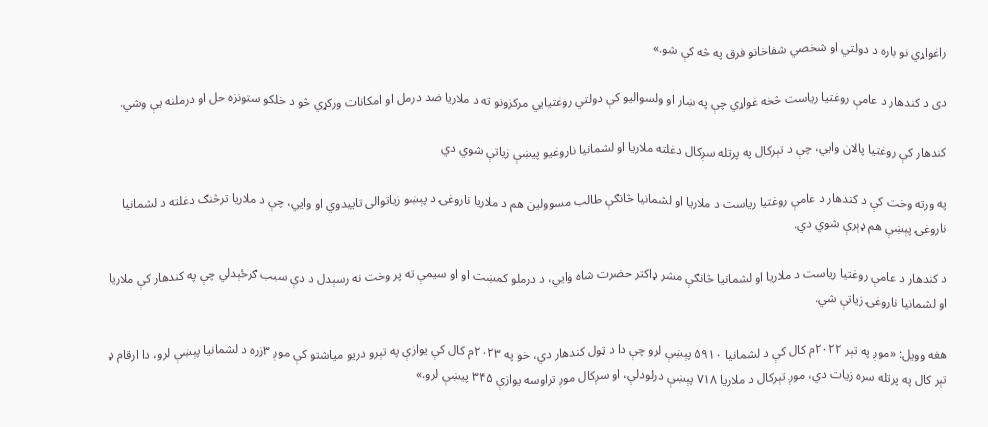راغواړي نو باره د دولتي او شخصي شفاخانو فرق په څه کې شو.»

دی د کندهار د عامې روغتيا رياست څخه غواړي چې په ښار او ولسواليو کې دولتي روغتیايي مرکزونو ته د ملاریا ضد درمل او امکانات ورکړي څو د خلکو ستونزه حل او درملنه یې وشي.

کندهار کې روغتیا پالان وایي، چې د تېرکال په پرتله سږکال دغلته ملاریا او لشمانیا ناروغیو پیښې زیاتې شوي دي

په ورته وخت کې د کندهار د عامې روغتيا رياست د ملاریا او لشمانيا څانګې طالب مسوولين هم د ملاریا ناروغۍ د پېښو زياتوالی تایيدوي او وایي، چې د ملاریا ترڅنګ دغلته د لشمانيا ناروغۍ پېښې هم ډېرې شوي دي.

د کندهار د عامې روغتيا رياست د ملاریا او لشمانيا څانګې مشر ډاکتر حضرت شاه وايي، د درملو کمښت او او سيمې ته پر وخت نه رسېدل د دې سبب ګرځېدلي چې په کندهار کې ملاریا او لشمانيا ناروغۍ زياتې شي.

هغه وويل: «موږ په تېر ۲۰۲۲م کال کې د لشمانيا ۵۹۱۰ پېښې لرو چې دا د ټول کندهار دي، خو په ۲۰۲۳م کال کې يوازې په تېرو دریو مياشتو کې موږ ۳زره د لشمانيا پېښې لرو، دا ارقام ډ تېر کال په پرتله سره زيات دي، موږ تېرکال د ملاریا ۷۱۸ پېښې درلودلې، او سږکال موږ تراوسه يوازې ۳۴۵ پیښې لرو.»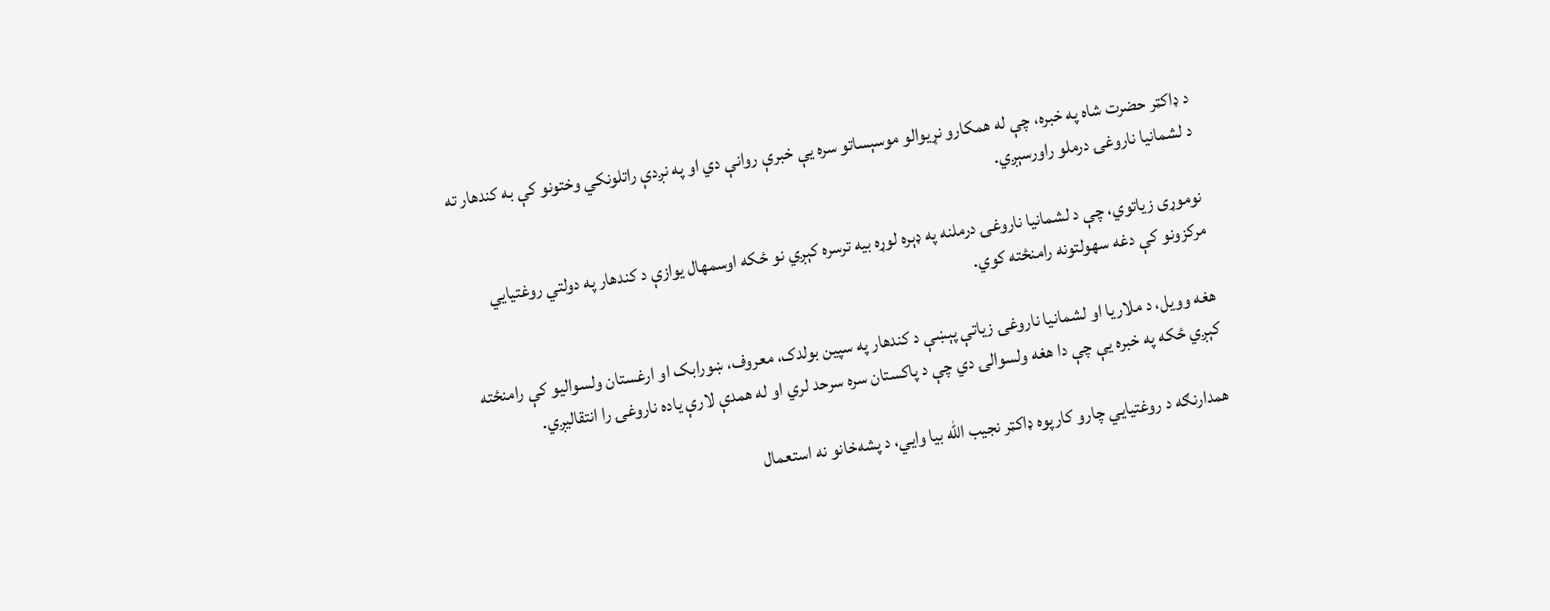د ډاکټر حضرت شاه په خبره، چې له همکارو نړيوالو موسېساتو سره يې خبرې روانې دي او په نږدې راتلونکي وختونو کې به کندهار ته د لشمانيا ناروغۍ درملو راورسېږي.

نوموړی زیاتوي، چې د لشمانيا ناروغۍ درملنه په ډېره لوړه بيه ترسره کېږي نو ځکه اوسمهال يوازې د کندهار په دولتي روغتیايي مرکزونو کې دغه سهولتونه رامنځته کوي.

هغه وویل، د ملاریا او لشمانيا ناروغۍ زياتې پېښې د کندهار په سپين بولدک، معروف، ښورابک او ارغستان ولسواليو کې رامنځته کېږي ځکه په خبره يې چې دا هغه ولسوالۍ دي چې د پاکستان سره سرحد لري او له همدې لارې یاده ناروغۍ را انتقالیږي.

همدارنګه د روغتيايي چارو کارپوه ډاکټر نجیب الله بیا وایي، د پشه‌خانو نه استعمال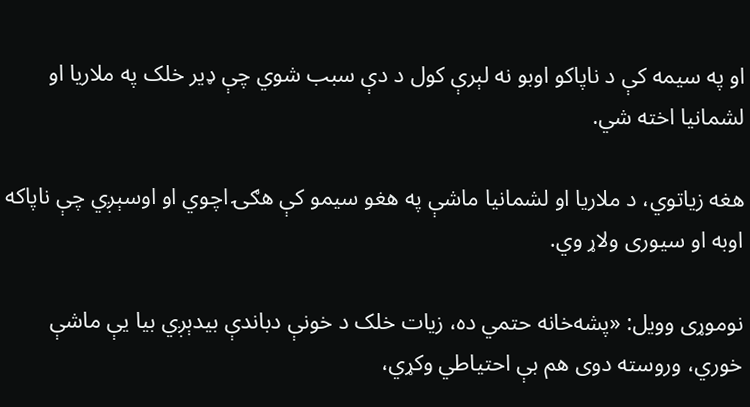او په سيمه کې د ناپاکو اوبو نه لېرې کول د دې سبب شوي چې ډير خلک په ملاریا او لشمانيا اخته شي.

هغه زیاتوي، د ملاریا او لشمانيا ماشې په هغو سيمو کې هګۍ اچوي او اوسېږي چې ناپاکه اوبه او سیوری ولاړ وي.

نوموړی وویل: «پشه‌خانه حتمي ده، زيات خلک د خونې دباندې بيدېږي بيا يې ماشې خوري، وروسته دوی هم بې احتياطي وکړي،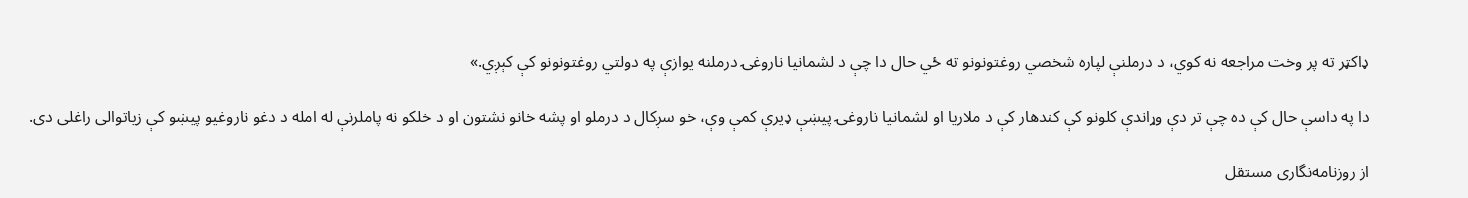ډاکټر ته پر وخت مراجعه نه کوي، د درملنې لپاره شخصي روغتونونو ته ځي حال دا چې د لشمانيا ناروغۍ درملنه يوازې په دولتي روغتونونو کې کېږي.»

دا په داسې حال کې ده چې تر دې وړاندې کلونو کې کندهار کې د ملاریا او لشمانیا ناروغۍ پیښې ډیرې کمې وې، خو سږکال د درملو او پشه خانو نشتون او د خلکو نه پاملرنې له امله د دغو ناروغیو پیښو کې زیاتوالی راغلی دی.

از روزنامه‌نگاری مستقل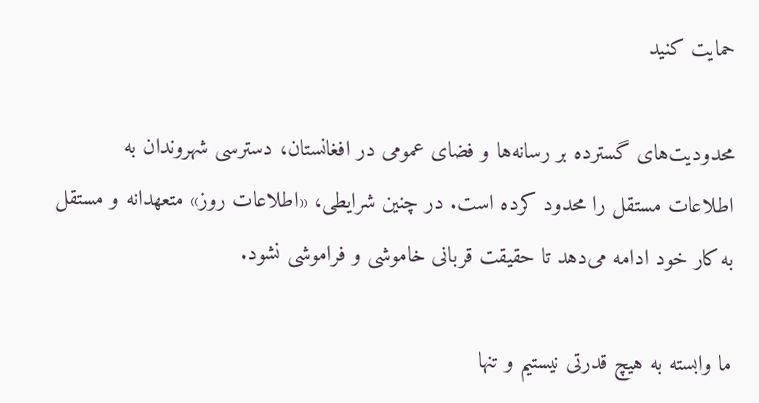حمایت کنید

محدودیت‌های گسترده بر رسانه‌ها و فضای عمومی در افغانستان، دسترسی شهروندان به اطلاعات مستقل را محدود کرده است. در چنین شرایطی، «اطلاعات روز» متعهدانه و مستقل به کار خود ادامه می‌دهد تا حقیقت قربانی خاموشی و فراموشی نشود.

ما وابسته به هیچ قدرتی نیستیم و تنها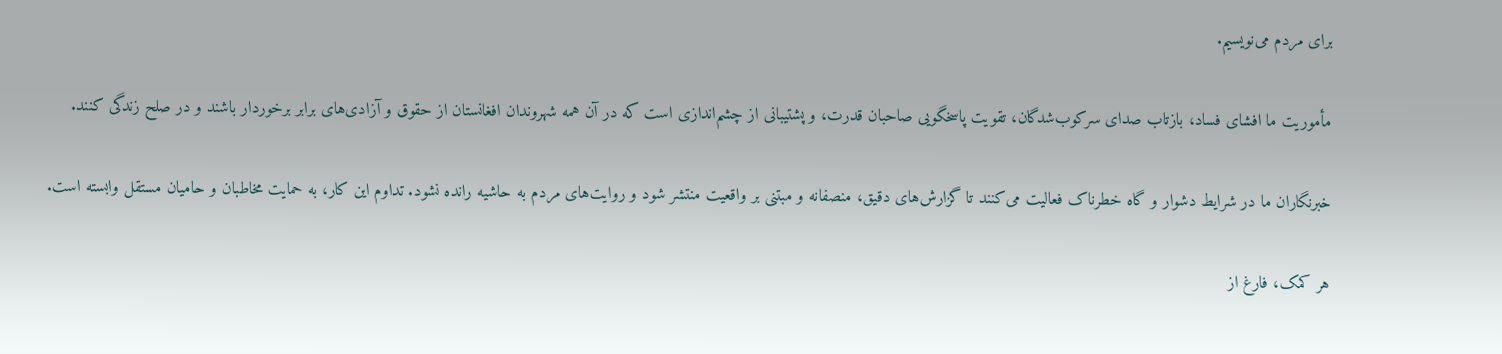برای مردم می‌نویسیم.

مأموریت ما افشای فساد، بازتاب صدای سرکوب‌شدگان، تقویت پاسخگویی صاحبان قدرت، و پشتیبانی از چشم‌اندازی است که در آن همه شهروندان افغانستان از حقوق و آزادی‌های برابر برخوردار باشند و در صلح زندگی کنند.

خبرنگاران ما در شرایط دشوار و گاه خطرناک فعالیت می‌کنند تا گزارش‌های دقیق، منصفانه و مبتنی بر واقعیت منتشر شود و روایت‌های مردم به حاشیه رانده نشود. تداوم این کار، به حمایت مخاطبان و حامیان مستقل وابسته است.

هر کمک، فارغ از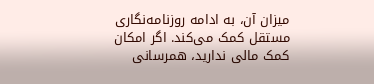میزان آن، به ادامه روزنامه‌نگاری مستقل کمک می‌کند. اگر امکان کمک مالی ندارید، همرسانی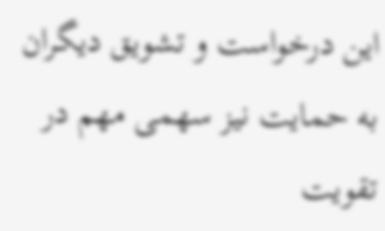این درخواست و تشویق دیگران به حمایت نیز سهمی مهم در تقویت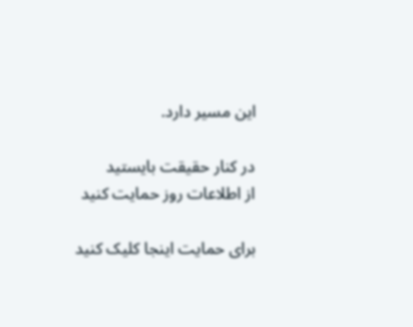این مسیر دارد.

در کنار حقیقت بایستید
از اطلاعات روز حمایت کنید

برای حمایت اینجا کلیک کنید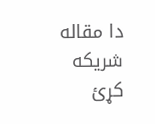دا مقاله شریکه کړئ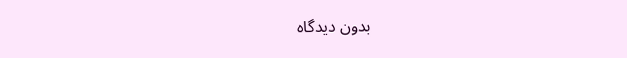بدون دیدگاه